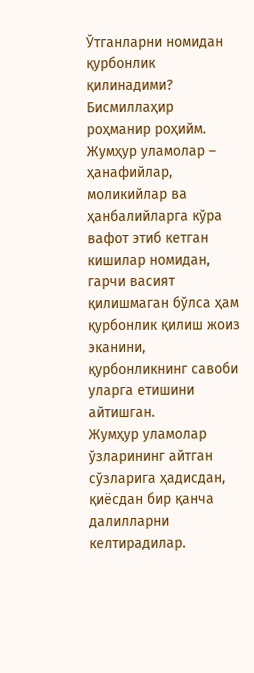Ўтганларни номидан қурбонлик қилинадими?
Бисмиллаҳир роҳманир роҳийм.
Жумҳур уламолар – ҳанафийлар, моликийлар ва ҳанбалийларга кўра вафот этиб кетган кишилар номидан, гарчи васият қилишмаган бўлса ҳам қурбонлик қилиш жоиз эканини, қурбонликнинг савоби уларга етишини айтишган.
Жумҳур уламолар ўзларининг айтган сўзларига ҳадисдан, қиёсдан бир қанча далилларни келтирадилар.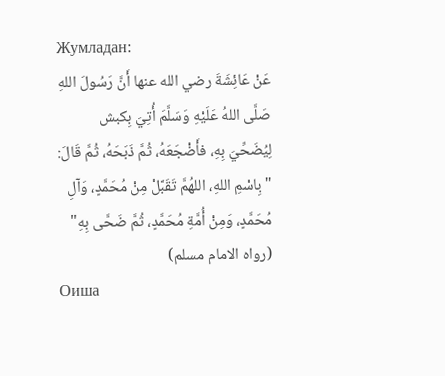Жумладан:
عَنْ عَائِشَةَ رضي الله عنها أَنَّ رَسُولَ اللهِ صَلَّى اللهُ عَلَيْهِ وَسَلَّمَ أُتِيَ بِكبش لِيُضَحِّيَ بِهِ، فأَضْجَعَهُ، ثُمَّ ذَبَحَهُ، ثُمَّ قَالَ: "بِاسْمِ اللهِ، اللهُمَّ تَقَبَّلْ مِنْ مُحَمَّدٍ، وَآلِ مُحَمَّدٍ، وَمِنْ أُمَّةِ مُحَمَّدٍ، ثُمَّ ضَحَّى بِهِ" (رواه الامام مسلم)
Оиша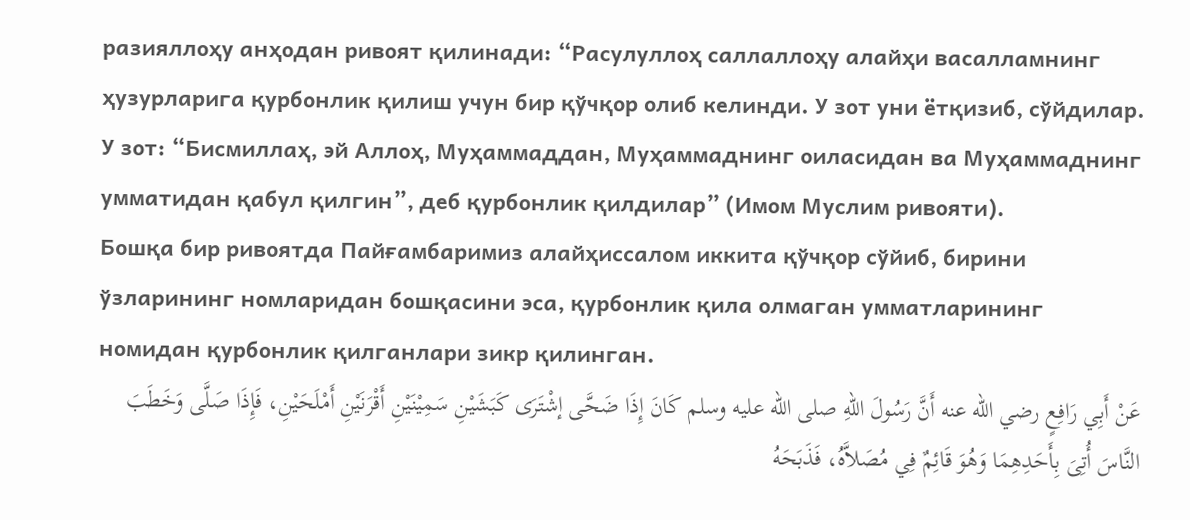разияллоҳу анҳодан ривоят қилинади: “Расулуллоҳ саллаллоҳу алайҳи васалламнинг ҳузурларига қурбонлик қилиш учун бир қўчқор олиб келинди. У зот уни ётқизиб, сўйдилар. У зот: “Бисмиллаҳ, эй Аллоҳ, Муҳаммаддан, Муҳаммаднинг оиласидан ва Муҳаммаднинг умматидан қабул қилгин”, деб қурбонлик қилдилар” (Имом Муслим ривояти).
Бошқа бир ривоятда Пайғамбаримиз алайҳиссалом иккита қўчқор сўйиб, бирини ўзларининг номларидан бошқасини эса, қурбонлик қила олмаган умматларининг номидан қурбонлик қилганлари зикр қилинган.
عَنْ أَبِي رَافِعٍ رضي الله عنه أَنَّ رَسُولَ اللهِ صلى الله عليه وسلم كَانَ إِذَا ضَحَّى إشْتَرَى كَبَشَيْنِ سَمِيْنَيْنِ أَقْرَنَيْنِ أَمْلَحَيْنِ، فَإِذَا صَلَّى وَخَطَبَ النَّاسَ أُتِىَ بِأَحَدِهِمَا وَهُوَ قَائِمٌ فِي مُصَلاَّهُ، فَذَبَحَهُ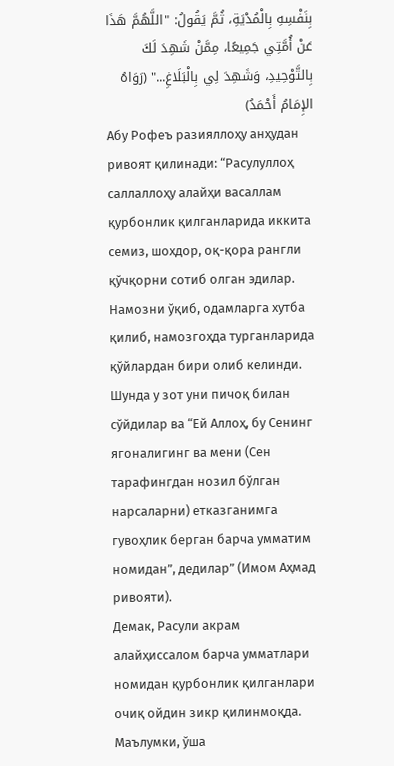بِنَفْسِهِ بِالْمُدْيَةِ، ثُمَّ يَقُولُ: "اللَّهُمَّ هَذَا عَنْ أُمَّتِي جَمِيعًا، مِمَّنْ شَهِدَ لَكَ بِالتَّوْحِيدِ، وَشَهِدَ لِي بِالْبَلَاغِ..." (رَوَاهُ الإِمَامُ أَحْمَدُ)
Абу Рофеъ разияллоҳу анҳудан ривоят қилинади: “Расулуллоҳ саллаллоҳу алайҳи васаллам қурбонлик қилганларида иккита семиз, шохдор, оқ-қора рангли қўчқорни сотиб олган эдилар. Намозни ўқиб, одамларга хутба қилиб, намозгоҳда турганларида қўйлардан бири олиб келинди. Шунда у зот уни пичоқ билан сўйдилар ва “Ей Аллоҳ, бу Сенинг ягоналигинг ва мени (Сен тарафингдан нозил бўлган нарсаларни) етказганимга гувоҳлик берган барча умматим номидан”, дедилар” (Имом Аҳмад ривояти).
Демак, Расули акрам алайҳиссалом барча умматлари номидан қурбонлик қилганлари очиқ ойдин зикр қилинмоқда. Маълумки, ўша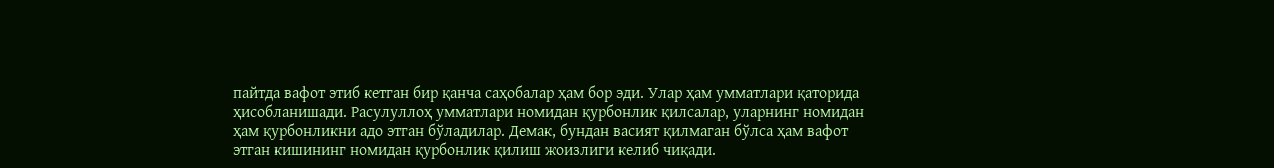пайтда вафот этиб кетган бир қанча саҳобалар ҳам бор эди. Улар ҳам умматлари қаторида ҳисобланишади. Расулуллоҳ умматлари номидан қурбонлик қилсалар, уларнинг номидан ҳам қурбонликни адо этган бўладилар. Демак, бундан васият қилмаган бўлса ҳам вафот этган кишининг номидан қурбонлик қилиш жоизлиги келиб чиқади.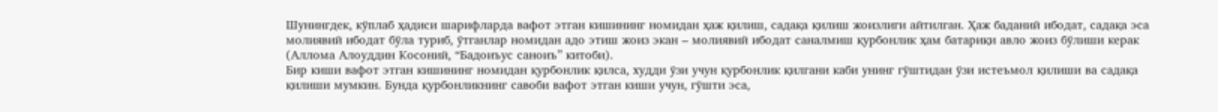Шунингдек, кўплаб ҳадиси шарифларда вафот этган кишининг номидан ҳаж қилиш, садақа қилиш жоизлиги айтилган. Ҳаж баданий ибодат, садақа эса молиявий ибодат бўла туриб, ўтганлар номидан адо этиш жоиз экан – молиявий ибодат саналмиш қурбонлик ҳам батариқи авло жоиз бўлиши керак (Аллома Алоуддин Косоний, “Бадоиъус саноиъ” китоби).
Бир киши вафот этган кишининг номидан қурбонлик қилса, худди ўзи учун қурбонлик қилгани каби унинг гўштидан ўзи истеъмол қилиши ва садақа қилиши мумкин. Бунда қурбонликнинг савоби вафот этган киши учун, гўшти эса,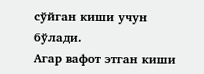сўйган киши учун бўлади.
Агар вафот этган киши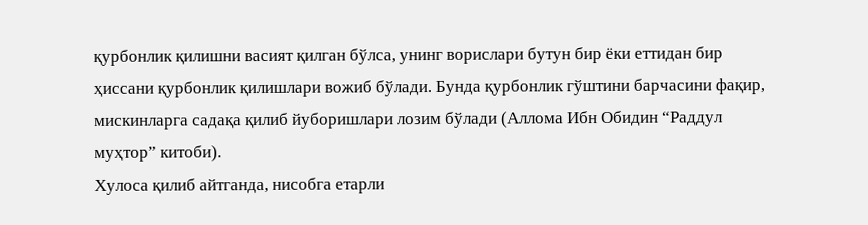қурбонлик қилишни васият қилган бўлса, унинг ворислари бутун бир ёки еттидан бир ҳиссани қурбонлик қилишлари вожиб бўлади. Бунда қурбонлик гўштини барчасини фақир, мискинларга садақа қилиб йуборишлари лозим бўлади (Аллома Ибн Обидин “Раддул муҳтор” китоби).
Хулоса қилиб айтганда, нисобга етарли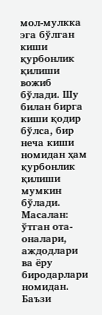мол-мулкка эга бўлган киши қурбонлик қилиши вожиб бўлади. Шу билан бирга киши қодир бўлса, бир неча киши номидан ҳам қурбонлик қилиши мумкин бўлади. Масалан: ўтган ота-оналари, аждодлари ва ёру биродарлари номидан. Баъзи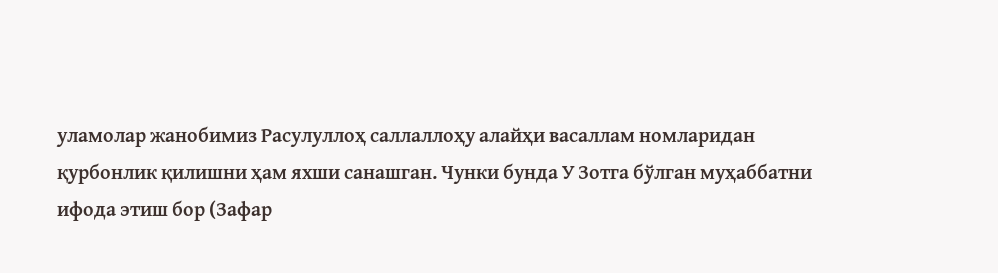уламолар жанобимиз Расулуллоҳ саллаллоҳу алайҳи васаллам номларидан қурбонлик қилишни ҳам яхши санашган. Чунки бунда У Зотга бўлган муҳаббатни ифода этиш бор (Зафар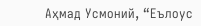Аҳмад Усмоний, “Еълоус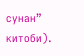сунан” китоби).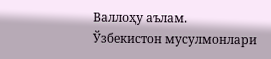Валлоҳу аълам.
Ўзбекистон мусулмонлари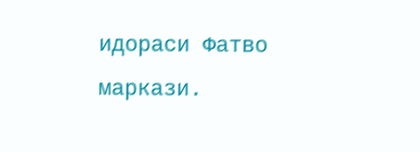идораси Фатво маркази.